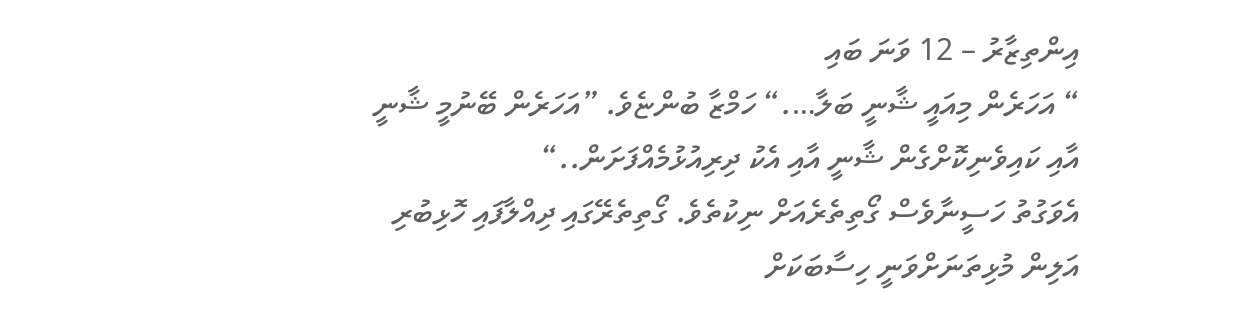އިންތިޒާރު – 12 ވަނަ ބައި
“ އަހަރެން މިއައީ ޝާނީ ބަލާ….“ ހަމްޒާ ބުންޏެވެ. ”އަހަރެން ބޭނުމީ ޝާނީ އާއި ކައިވެނިކޮށްގެން ޝާނީ އާއި އެކު ދިރިއުޅުމެއްފަށަން..“
އެވަގުތު ހަސީނާވެސް ގޯތިތެރެއަށް ނިކުތެވެ. ގޯތިތެރޭގައި ދިއްލާފައި ހޮޅިބުރި އަލިން މުޅިތަނަށްވަނީ ހިސާބަކަށް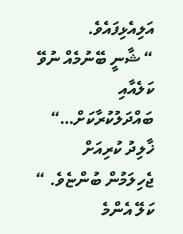އަލިއެޅިފައެވެ.
“ ޝާނީ ބޭނުމެއް ނުވޭ ކަލެއާއި ބައްދަލުކުރާކަށް…“ ޚާލިދު ކުރިއަށް ޖެހިލަމުން ބުންޏެވެ. “ ކަލޭ އެންމެ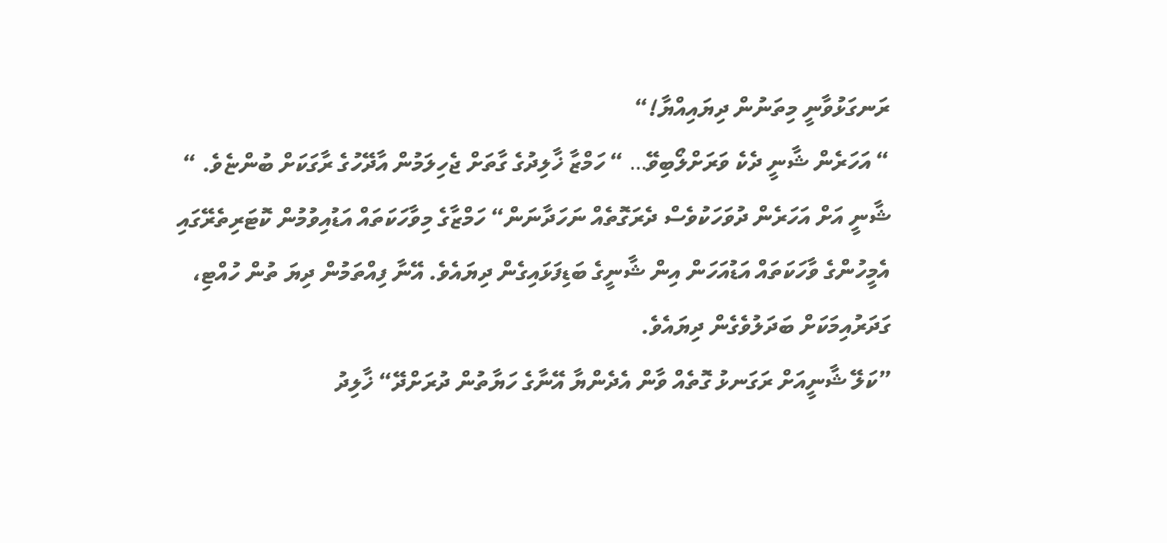ރަނގަޅުވާނީ މިތަނުން ދިޔައިއްޔާ!“
“ އަހަރެން ޝާނީ ދެކެ ވަރަށްލޯބިވޭ… “ ހަމްޒާ ޚާލިދުގެ ގާތަށް ޖެހިލަމުން އާދޭހުގެ ރާގަކަށް ބުންޏެވެ. “ ޝާނީ އަށް އަހަރެން ދުވަހަކުވެސް ދެރަގޮތެއް ނަހަދާނަން“ ހަމްޒާގެ މިވާހަކަތައް އަޑުއިވުމުން ކޮޓަރިތެރޭގައި އެމީހުންގެ ވާހަކަތައް އަޑުއަހަން އިން ޝާނީގެ ބަޑިފަޅައިގެން ދިޔައެވެ. އޭނާ ފިއްތަމުން ދިޔަ ތުން ހުއްޓި، ގަދަރުއިމަކަށް ބަދަލުވެގެން ދިޔައެވެ.
”ކަލޭ ޝާނީއަށް ރަގަނޅު ގޮތެއް ވާން އެދެންޔާ އޭނާގެ ހަޔާތުން ދުރަށްދޭ“ ޚާލިދު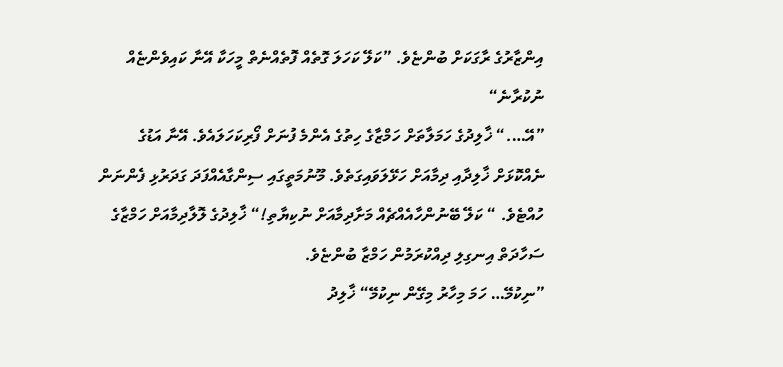އިންޒާރުގެ ރާގަކަށް ބުންޏެވެ. ”ކަލޭ ކަހަލަ ގޮތެއް ފޮތެއްނެތް މީހަކާ އޭނާ ކައިވެންޏެއް ނުކުރާނެ“
”އޭ….“ ޚާލިދުގެ ހަމަލާތަށް ހަމްޒާގެ ހިތުގެ އެންމެ ފުނަށް ފޯރިކަހަލައެވެ. އޭނާ އަޑުގެ ނެއްކޮޅަށް ޚާލިދާއި ދިމާއަށް ހަޅޭލަވައިގަތެވެ. މޫނުމަތީގައި ސިންގާއެއްފަދަ ގަދަރުޅި ފެންނަން ހުއްޓެވެ. “ ކަލޭ ބޭނުންހާއެއްޗެއް މަށާދިމާއަށް ނުކިޔާތި!“ ޚާލިދުގެ ލޮލާދިމާއަށް ހަމްޒާގެ ސަހާދަތް އިނގިލި ދިއްކުރަމުން ހަމްޒާ ބުންޏެވެ.
”ނިކުމޭ… ހަމަ މިހާރު މިގޭން ނިކުމޭ“ ޚާލިދު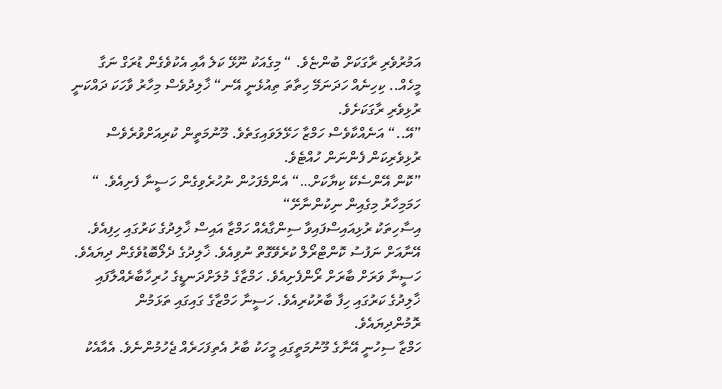އަމުރުވެރި ރާގަކަށް ބުންޏެވެ. “ މިގެއަކު ނޫޅޭ ކަލެ އާއި އެކުވެގެން ޑުރަގް ނަގާ މީހެއް.. ކިހިނެއް ހަދަނަމޭ ހިތާތަ ތިއުޅެނީ އޭނ“ ޚާލިދުވެސް މިހާރު ވާހަކަ ދައްކަނީ ރުޅިވެރި ރާގަކަށެވެ.
”އޭ..“ އަނެއްކާވެސް ހަމްޒާ ހަޅޭލަވައިގަތެވެ. މޫނުމަތީން ކުރިއަށްވުރެވެސް ރުޅިވެރިކަން ފެންނަން ހުއްޓެވެ.
”ކޮން އޭންސެކޭ ކިޔާކަށް…“ އެންމެފަހުން ނުހުރެވިގެން ހަސީނާ ފެށިއެވެ. “ ހަމަމިހާރު މިގެއިން ނިކުންނާށޭ“
އިސާހިތަކު ރުޅިއައިސްފައިވާ ސިންގާއެއް ހަމްޒާ އައިސް ޚާލިދުގެ ކަރުގައި ހިފިއެވެ. އޭނާއަށް ނަފުސު ކޮންޓްރޯލް ކުރެވޭގޮތް ނުވިއެވެ. ޚާލިދުގެ ދެލޯބޮޑުވެގެން ދިޔައެވެ. ހަސީނާ ވަރަށް ބާރަށް ރޯންފެށިއެވެ. ހަމްޒާގެ މުލަށްދަނޑީގެ ހުރިހާބާރެއްލާފައި ޚާލިދުގެ ކަރުގައި ހިފާ ބާރުކުރިއެވެ. ހަސީނާ ހަމްޒާގެ ގައިގައި ތަޅަމުން ރޮމުންދިޔައެވެ.
ހަމްޒާ ސިހުނީ އޭނާގެ މޫނުމަތީގައި މީހަކު ބާރު އެތިފަހަރެއް ޖެހުމުންނެވެ. އެއާއެކު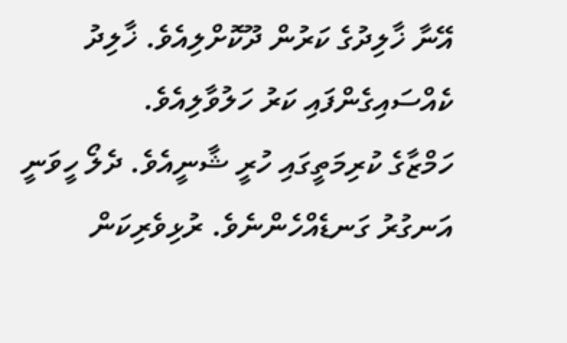އޭނާ ޚާލިދުގެ ކަރުން ދޫކޮށްލިއެވެ. ޚާލިދު ކެއްސައިގެންފައި ކަރު ހަލުވާލިއެވެ.
ހަމްޒާގެ ކުރިމަތީގައި ހުރީ ޝާނީއެވެ. ދެލޯ ހީވަނީ އަނގުރު ގަނޑެއްހެންނެވެ. ރުޅިވެރިކަން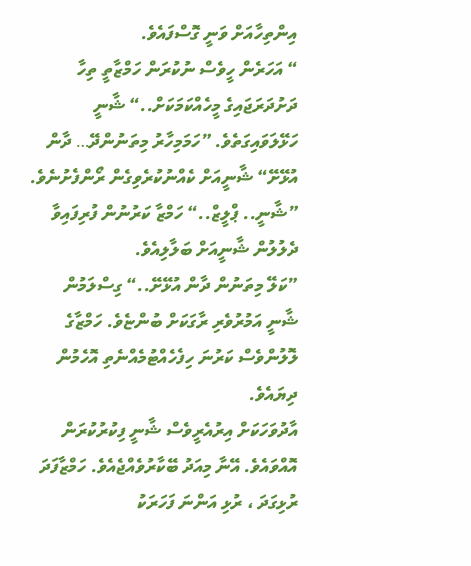އިންތިހާއަށް ވަނީ ގޮސްފައެވެ.
“ އަހަރެން ހީވެސް ނުކުރަން ހަމްޒާތީ ތިހާ ދަށުދަރަޖައިގެ މީހެއްކަމަކަށް..“ ޝާނީ ހަޅޭލަވައިގަތެވެ. ”ހަމަމިހާރު މިތަނުންދޭ… ދާން އުޅޭށޭ“ ޝާނީއަށް ކެއްނުކުރެވިގެން ރޯންފެށުނެވެ.
”ޝާނީ.. ޕްލީޒް..“ ހަމްޒާ ކަރުނުން ފުރިފައިވާ ދެލުލުން ޝާނީއަށް ބަލާލިއެވެ.
”ކަލޭ މިތަނުން ދާން އުޅޭށޭ..“ ގިސްލަމުން ޝާނީ އަމުރުވެރި ރާގަކަށް ބުންޏެވެ. ހަމްޒާގެ ލޮލުންވެސް ކަރުނަ ހިފެހެއްޓުމެއްނެތި އޮހެމުން ދިޔައެވެ.
އާދުވަހަކަށް އިރުއެރީވެސް ޝާނީ ފިކުރުކުރަން އޮއްވައެވެ. އޭނާ މިއަދު ބޭކާރުވެއްޖެއެވެ. ހަމްޒާފަދަ ރުޅިގަދަ ، ރުޅި އަންނަ ފަހަރަކު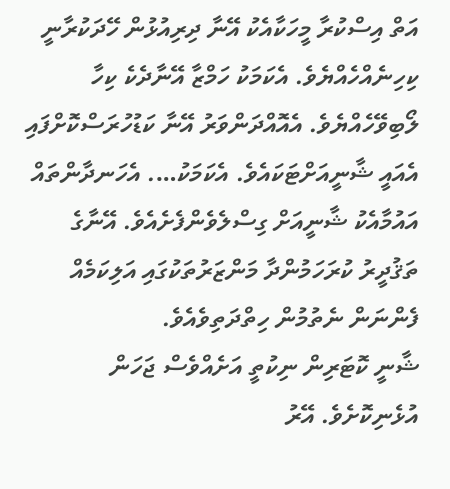އަތް އިސްކުރާ މީހަކާއެކު އޭނާ ދިރިއުޅުން ހޭދަކުރާނީ ކިހިނެއްހެއްޔެވެ. އެކަމަކު ހަމްޒާ އޭނާދެކެ ކިހާ ލޯބިވޭހެއްޔެވެ. އެއޮއްދަންވަރު އޭނާ ކަޑުހުރަސްކޮށްފައި އެއައީ ޝާނީއަށްޓަކައެވެ. އެކަމަކު…. އެހަނދާންތައް އައުމާއެކު ޝާނީއަށް ގިސްލެވެންފެށެއެވެ. އޭނާގެ ތަޤުދީރު ކުރަހަމުންދާ މަންޒަރުތަކުގައި އަލިކަމެއް ފެންނަން ނެތުމުން ހިތްދަތިވެއެވެ.
ޝާނީ ކޮޓަރިން ނިކުތީ އަށެއްވެސް ޖަހަން އުޅެނިކޮށެވެ. އޭރު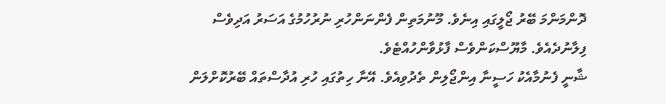ދޮންމަންމަ ބޭރު ޖޯލީގައި އިނެވެ. މޫނުމަތިން ފެންނަންހުރި ނުރުހުމުގެ އަސަރު އަދިވެސް ފިލާނުދެއެވެ. މާޔޫސްކަންވެސް ފާޅުވާންހުއްޓެވެ.
ޝާނީ ފެނުމާއެކު ހަސީނާ އިންޖޯލިން ތެދުވިއެވެ. އޭނާ ހިތުގައި ހުރި އުދާސްތައް ބޭރުކޮށްލަން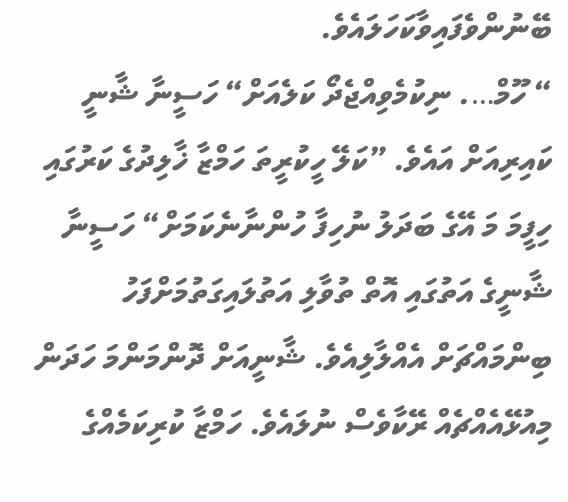ބޭނުންވެފައިވާކަހަލައެވެ.
“ ހޫމް…. ނިކުމެވިއްޖެދޯ ކަލެއަށް“ ހަސީނާ ޝާނީ ކައިރިއަށް އައެވެ. ”ކަލޭ ހީކުރީތަ ހަމްޒާ ޚާލިދުގެ ކަރުގައި ހިފީމަ މަ އޭގެ ބަދަލު ނުހިފާ ހުންނާނެކަމަށް“ ހަސީނާ ޝާނީގެ އަތުގައި އޮތް ތުވާލި އަތުލައިގަތުމަށްފަހު ބިންމައްޗަށް އެއްލާލިއެވެ. ޝާނީއަށް ދޮންމަންމަ ހަދަން މިއުޅޭއެއްޗެއް ރޭކާވެސް ނުލައެވެ. ހަމްޒާ ކުރިކަމެއްގެ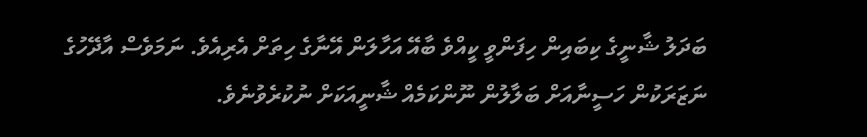ބަދަލު ޝާނީގެ ކިބައިން ހިފަންވީ ކީއްވެ ބާއޭ އަހާލަން އޭނާގެ ހިތަށް އެރިއެވެ. ނަމަވެސް އާދޭހުގެ ނަޒަރަކުން ހަސީނާއަށް ބަލާލުން ނޫންކަމެއް ޝާނީއަކަށް ނުކުރެވުނެވެ.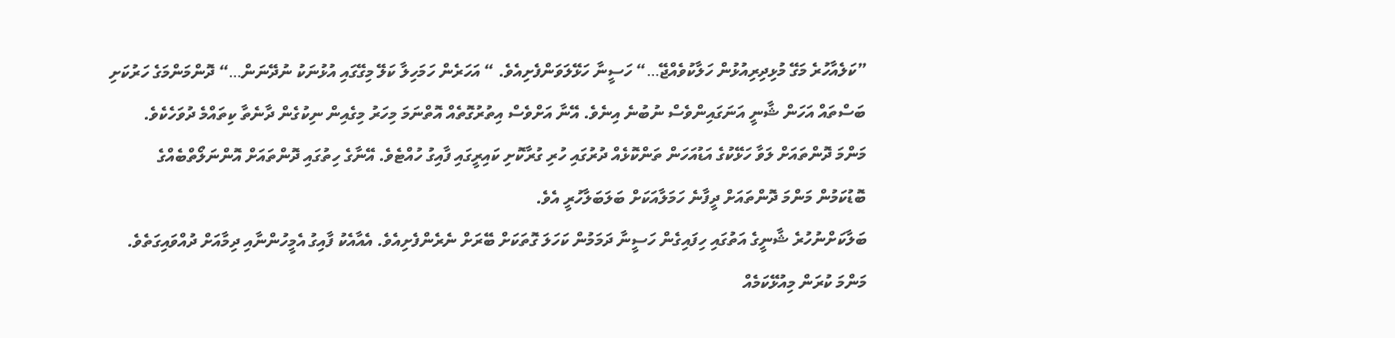”ކަލެއާހުރެ މަގޭ މުޅިދިރިއުޅުން ހަލާކުވެއްޖޭ…“ ހަސީނާ ހަޅޭލަވަންފެށިއެވެ. “ އަހަރެން ހަމަހިލާ ކަލޭ މިގޭގައި އުޅުނަކު ނުދޭނަން…“ ދޮންމަންމަގެ ހަރުކަށި ބަސްތައް އަހަން ޝާނީ އަނަގައިންވެސް ނުބުނެ އިނެވެ. އޭނާ އަށްވެސް އިތުރުގޮތެއް އޮތްނަމަ މިހަރު މިގެއިން ނިކުގެން ދާނެތާ ކިތައްމެ ދުވަހެކެވެ.
މަންމަ ދޮންތައަށް ލަވާ ހަޅޭކުގެ އަޑުއަހަން ތަންކޮޅެއް ދުރުގައި ހުރި ގުރާކޮށި ކައިރީގައި ފާއިގު ހުއްޓެވެ. އޭނާގެ ހިތުގައި ދޮންތައަށް އޮންނަލޯތްބެއްގެ ބޮޑުކަމުން މަންމަ ދޮންތައަށް ދީފާނެ ހަމަލާއަކަށް ބަލަބަލާހުރީ އެވެ.
ބަލާކަށްނުހުރެ ޝާނީގެ އަތުގައި ހިފައިގެން ހަސީނާ ދަމަމުން ކަހަލަ ގޮތަކަށް ބޭރަށް ނެރެންފެށިއެވެ. އެއާއެކު ފާއިގު އެމީހުންނާއި ދިމާއަށް ދުއްވައިގަތެވެ. މަންމަ ކުރަން މިއުޅޭކަމެއް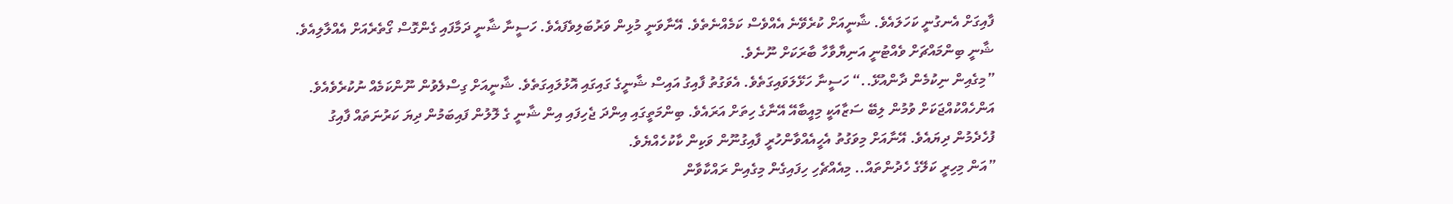ފާއިގަށް އެނގުނީ ކަހަލައެވެ. ޝާނީއަށް ކުރެވޭނެ އެއްވެސް ކަމެއްނެތެވެ. އޭނާވަނީ މުޅިން ވަރުބަލިވެފައެވެ. ހަސީނާ ޝާނީ ދަމާފައި ގެންގޮސް ގޯތެރެއަށް އެއްލާލިއެވެ. ޝާނީ ބިންމައްޗަށް ވެއްޓުނީ އަނިޔާވާހާ ބާރަކަށް ނޫނެވެ.
”މިގެއިން ނިކުމެން ދާންއުޅޭ..“ ހަސީނާ ހަޅޭލަވައިގަތެވެ. އެވަގުތު ފާއިގު އައިސް ޝާނީގެ ގައިގައި އޮޅުލައިގަތެވެ. ޝާނީއަށް ގިސްލެވުން ނޫންކަމެއް ނުކުރެވެއެވެ. އަންހެއްކުއްޖަކަށް ވުމުން ލިބޭ ސަޒާއަކީ މިއީބާއޭ އޭނާގެ ހިތަށް އަރައެވެ. ބިންމަތީގައި އިންދަ ޖެހިފައި އިން ޝާނީ ގެ ލޮލުން ފައިބަމުން ދިޔަ ކަރުނަތައް ފާއިގު ފުހެދެމުން ދިޔައެވެ. އޭނާއަށް މިވަގުތު އެހީއެއްވާންހުރީ ފާއިގުނޫން ވަކިން ކާކުހެއްޔެވެ.
”އަން މިހިރީ ކަލޭގެ ހެދުންތައް.. މިއެއްޗެހި ހިފައިގެން މިގެއިން ރައްކާވާން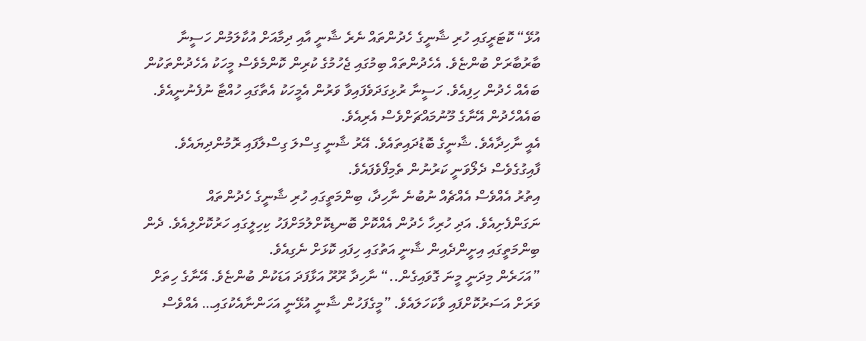އުޅޭ“ ކޮޓަރީގައި ހުރި ޝާނީގެ ހެދުންތައް ނެރެ ޝާނީ އާއި ދިމާއަށް އުކާލަމުން ހަސީނާ ބާރުބާރަށް ބުންޏެވެ. އެހެދުންތައް ބިމުގައި ޖެހުމުގެ ކުރިން ކޮންމެވެސް މީހަކު އެހެދުންތަކުން ބައެއް ހެދުން ހިފިއެވެ. ހަސީނާ ރުޅިގަދަވެފައިވާ ވަރުން އެމީހަކު އެތާގައި ހުއްޓާ ނުފެނުނީއެވެ. ބައެއްހެދުން އޭނާގެ މޫނުމައްޗަށްވެސް އެރިއެވެ.
އެއީ ނާހިދާއެވެ. ޝާނީގެ ބޮޑުދައިތައެވެ. އޭރު ޝާނީ ގިސްލަ ގިސްލާފައި ރޮމުންދިޔައެވެ. ފާއިގުގެވެސް ދެލޯވަނީ ކަރުނުން ތެމިފޯވެފައެވެ.
އިތުރު އެއްވެސް އެއްޗެއް ނުބުނެ ނާހިދާ، ބިންމަތީގައި ހުރި ޝާނީގެ ހެދުންތައް ނަގަންފެށިއެވެ. އަދި ހުރިހާ ހެދުން އެއްކޮށް ބޮނޑިކޮށްލުމަށްފަހު ކިހިލީގައި ހަރުކޮށްލިއެވެ. ދެން ބިންމަތީގައި އިށީންދެއިން ޝާނީ އަތުގައި ހިފައި ކޮޅަށް ނެގިއެވެ.
”އަހަރެން މިދަނީ މީނަ ގޮވައިގެން..“ ނާހިދާ ރޫރޫ އަޅާފަދަ އަޑަކުން ބުންޏެވެ. އޭނާގެ ހިތަށް ވަރަށް އަސަރުކޮށްފައި ވާކަހަލައެވެ. ”މީގެފަހުން ޝާނީ އުޅޭނީ އަހަންނާއެކުގައި… އެއްވެސް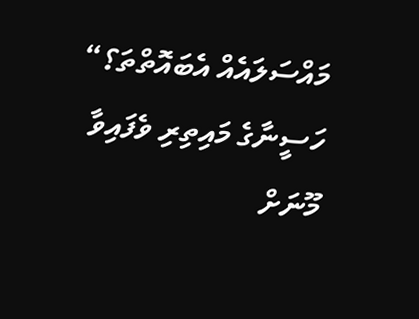މައްސަލައެއް އެބައޮތްތަ؟“ ހަސީނާގެ މައިތިރި ވެފައިވާ މޫނަށް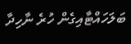ބަލަހައްޓާއިގެން ހުރެ ނާހިދާ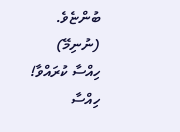ބުންޏެވެ.
(ނުނިމޭ)
ހިއްސާ ކުރައްވާ!
ހިއްސާ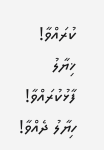ކުރައްވާ!
ޚިޔާލު ފާޅުކުރައްވާ!
ހިޔާލު ދެއްވާ!